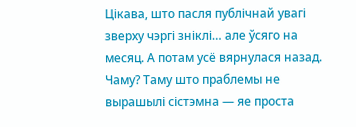Цікава, што пасля публічнай увагі зверху чэргі зніклі… але ўсяго на месяц. А потам усё вярнулася назад. Чаму? Таму што праблемы не вырашылі сістэмна — яе проста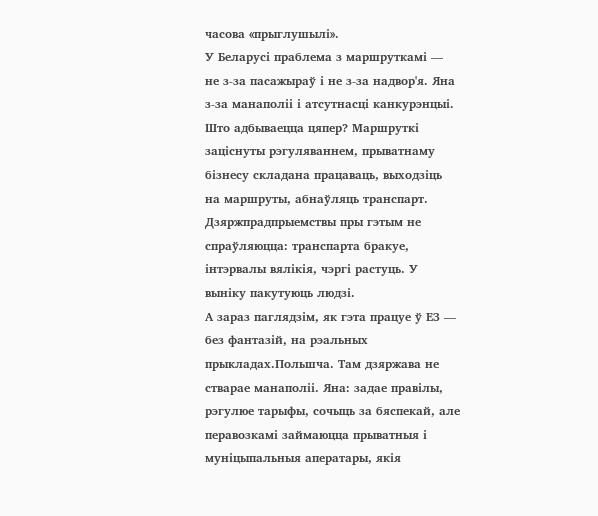часова «прыглушылі».
У Беларусі праблема з маршруткамі — не з-за пасажыраў і не з-за надвор'я. Яна з-за манаполіі і атсутнасці канкурэнцыі.
Што адбываецца цяпер? Маршруткі заціснуты рэгуляваннем, прыватнаму бізнесу складана працаваць, выходзіць на маршруты, абнаўляць транспарт. Дзяржпрадпрыемствы пры гэтым не спраўляюцца: транспарта бракуе, інтэрвалы вялікія, чэргі растуць. У выніку пакутуюць людзі.
А зараз паглядзім, як гэта працуе ў ЕЗ — без фантазій, на рэальных прыкладах.Польшча. Там дзяржава не стварае манаполіі. Яна: задае правілы, рэгулюе тарыфы, сочыць за бяспекай, але перавозкамі займаюцца прыватныя і муніцыпальныя аператары, якія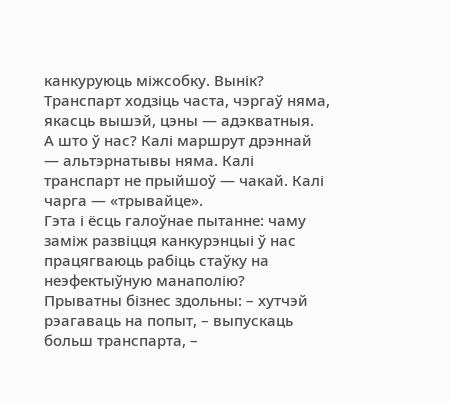канкуруюць міжсобку. Вынік? Транспарт ходзіць часта, чэргаў няма, якасць вышэй, цэны — адэкватныя.
А што ў нас? Калі маршрут дрэннай — альтэрнатывы няма. Калі транспарт не прыйшоў — чакай. Калі чарга — «трывайце».
Гэта і ёсць галоўнае пытанне: чаму заміж развіцця канкурэнцыі ў нас працягваюць рабіць стаўку на неэфектыўную манаполію?
Прыватны бізнес здольны: – хутчэй рэагаваць на попыт, – выпускаць больш транспарта, –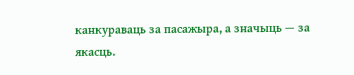канкураваць за пасажыра, а значыць — за якасць.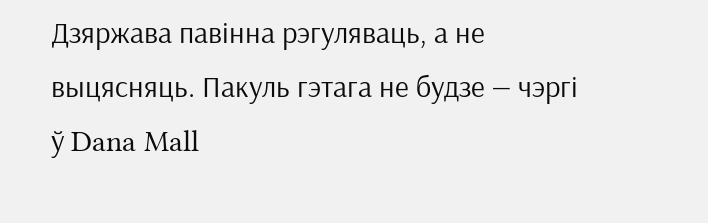Дзяржава павінна рэгуляваць, а не выцясняць. Пакуль гэтага не будзе — чэргі ў Dana Mall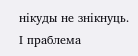нікуды не знікнуць. І праблема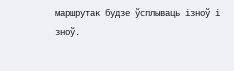маршрутак будзе ўсплываць ізноў і зноў.